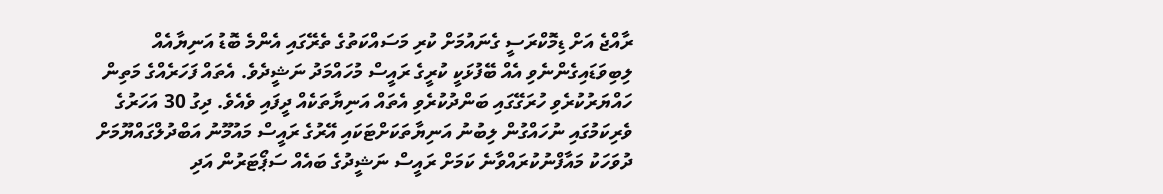ރާއްޖެ އަށް ޑިމޮކްރަސީ ގެނައުމަށް ކުރި މަސައްކަތުގެ ތެރޭގައި އެންމެ ބޮޑު އަނިޔާއެއް ލިބިވަޑައިގެންނެވި އެއް ބޭފުޅަކީ ކުރީގެ ރައީސް މުހައްމަދު ނަޝީދެވެ. އެތައް ފަހަރެއްގެ މަތިން ހައްޔަރުކުރެވި ހުރަގޭގައި ބަންދުކުރެވި އެތައް އަނިޔާތަކެއް ދީފައި ވެއެވެ. ދިގު 30 އަހަރުގެ ވެރިކަމުގައި ނުހައްގުން ލިބުނު އަނިޔާތަކަށްޓަކައި އޭރުގެ ރައީސް މައުމޫނު އަބްދުލްގައްޔޫމަށް ދުވަހަކު މައާފްނުކުރައްވާނެ ކަމަށް ރައީސް ނަޝީދުގެ ބައެއް ސަޕޯޓަރުން އަދި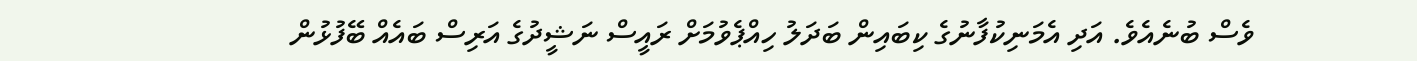ވެސް ބުނެއެވެ. އަދި އެމަނިކުފާނުގެ ކިބައިން ބަދަލު ހިއްޕެވުމަށް ރައީސް ނަޝީދުގެ އަރިސް ބައެއް ބޭފުޅުން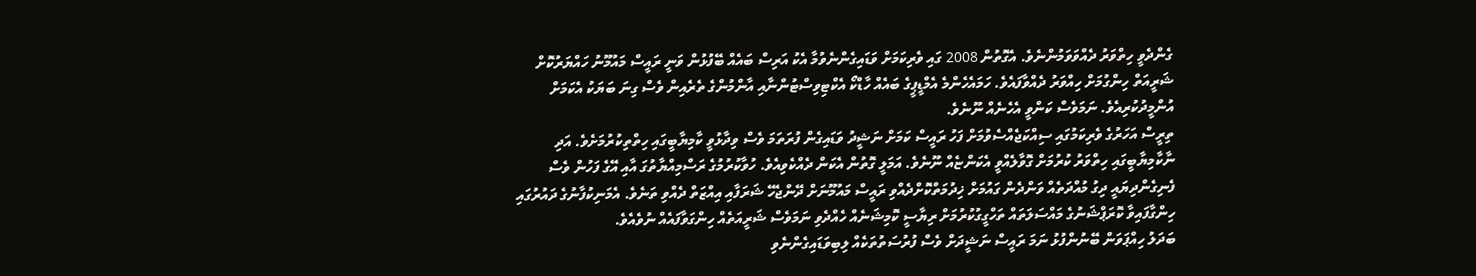ގެންދެވީ ހިތްވަރު ދެއްވަވަމުންނެވެ. އެގޮތުން 2008 ގައި ވެރިކަމަށް ވަޑައިގެންނެވުމާ އެކު އަރިސް ބައެއް ބޭފުޅުން ވަނީ ރައީސް މައުމޫނު ހައްޔަރުކޮށް ޝަރީއަތް ހިންގުމަށް ހިއްވަރު ދެއްވާފައެވެ. ހަމައެހެންމެ އެމްޑީޕީގެ ބައެއް ހާޑްކޯ އެކްޓިވިސްޓުންނާއި އާންމުންގެ ތެރެއިން ވެސް ގިނަ ބަޔަކު އެކަމަށް އުންމީދުކުރިއެވެ. ނަމަވެސް ކަންވީ އެހެނެއް ނޫނެވެ.
ތިރީސް އަހަރުގެ ވެރިކަމުގައި ސިއްކަޖެއްސެވުމަށް ފަހު ރައީސް ކަމަށް ނަޝީދު ވަޑައިގެން ފުރަތަމަ ވެސް ވިދާޅުވީ ކާމިޔާބީގައި ހިތްތިކުރުމަށެވެ. އަދި ނާކާމިޔާބީގައި ހިތްވަރު ކުރުމަށް ގޮވާލެއްވީ އެކަންޏެއް ނޫނެވެ. އަމަލީ ގޮތުން އެކަން ދެއްކެވިއެވެ. ހުވާކުރުމުގެ ރަސްމިއްޔާތުގަ އާއި އޭގެ ފަހުން ވެސް ފެނިގެންދިޔައީ ދިގު މުއްދަތެއް ވަންދެން ގައުމަށް ޚިދުމަތްކޮށްދެއްވި ރައީސް މައުމޫނަށް ދޭންޖެހޭ ޝަރަފާއި އިއްޒަތް ދެއްވި ތަނެވެ. އެމަނިކުފާނުގެ ދައުރުގައި ހިންގާފައިވާ ކޮރަޕްޝަނުގެ މައްސަލަތައް ތަހްގީގުކުރުމަށް ރިޔާސީ ކޮމިޝަނެއް ހެއްދެވި ނަމަވެސް ޝަރީއަތެއް ހިންގަވާފައެއް ނުވެއެވެ.
ބަދަލު ހިއްޕަވަން ބޭނުންފުޅު ނަމަ ރައީސް ނަޝީދަށް ވެސް ފުރުސަތުތަކެއް ލިބިވަޑައިގެންނެވި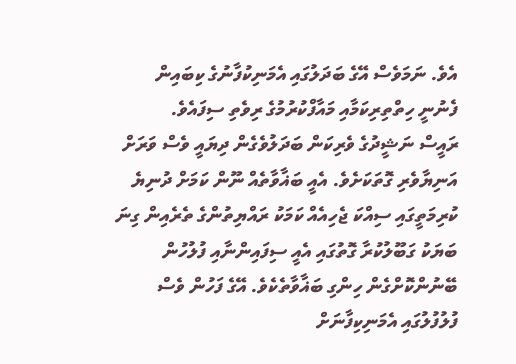އެވެ. ނަމަވެސް އޭގެ ބަދަލުގައި އެމަނިކުފާނުގެ ކިބައިން ފެނުނީ ހިތްތިރިކަމާއި މައާފްކުރުމުގެ ރިވެތި ސިފައެވެ.
ރައީސް ނަޝީދުގެ ވެރިކަން ބަދަލުވެގެން ދިޔައީ ވެސް ވަރަށް އަނިޔާވެރި ގޮތަކަށެވެ. އެއީ ބަޣާވާތެއް ނޫން ކަމަށް ދުނިޔެ ކުރިމަތީގައި ސިއްކަ ޖެހިއެއް ކަމަކު ރައްޔިތުންގެ ތެރެއިން ގިނަ ބަޔަކު ގަބޫލުކުރާ ގޮތުގައި އެއީ ސިފައިންނާއި ފުލުހުން ބޭނުންކޮށްގެން ހިންގި ބަޣާވާތެކެވެ. އޭގެ ފަހުން ވެސް ފުލުފުލުގައި އެމަނިކިފާނަށް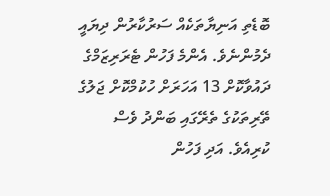ބޮޑެތި އަނިޔާތަކެއް ސަރުކާރުން ދިޔައީ ދެމުންނެވެ. އެންމެ ފަހުން ޓެރަރިޒަމްގެ ދައުވާކޮށް 13 އަހަރަށް ހުކުމްކޮށް ޖަލުގެ ތޭރިތަކުގެ ތެރޭގައި ބަންދު ވެސް ކުރިއެވެ. އަދި ފަހުން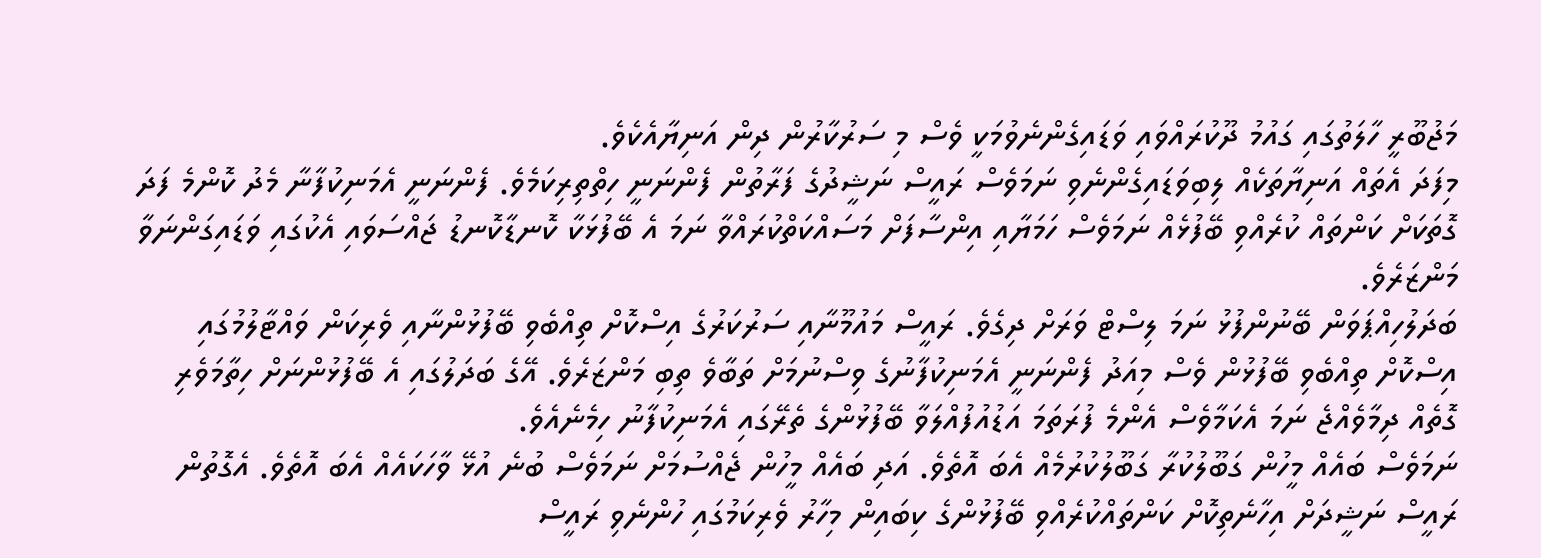މަޖުބޫރީ ހާލަތުގައި ގައުމު ދޫކުރައްވައި ވަޑައިގެންނެވުމަކީ ވެސް މި ސަރުކާރުން ދިން އަނިޔާއެކެވެ.
މިފަދަ އެތައް އަނިޔާތަކެއް ލިބިވަޑައިގެންނެވި ނަމަވެސް ރައީސް ނަޝީދުގެ ފަރާތުން ފެންނަނީ ހިތްތިރިކަމެވެ. ފެންނަނީ އެމަނިކުފާނާ މެދު ކޮންމެ ފަދަ ގޮތަކަށް ކަންތައް ކުރެއްވި ބޭފުޅެއް ނަމަވެސް ހަމަޔާއި އިންސާފަށް މަސައްކަތްކުރައްވާ ނަމަ އެ ބޭފުޅަކާ ކޮނޑާކޮނޑު ޖައްސަވައި އެކުގައި ވަޑައިގަންނަވާ މަންޒަރެވެ.
ބަދަލުހިއްޕަވަން ބޭނުންފުޅު ނަމަ ލިސްޓް ވަރަށް ދިގެވެ. ރައީސް މައުމޫނާއި ސަރުކަރުގެ އިސްކޮށް ތިއްބެވި ބޭފުޅުންނާއި ވެރިކަން ވައްޓާލުމުގައި އިސްކޮށް ތިއްބެވި ބޭފުޅުން ވެސް މިއަދު ފެންނަނީ އެމަނިކުފާނުގެ ވިސްނުމަށް ތަބާވެ ތިބި މަންޒަރެވެ. އޭގެ ބަދަލުގައި އެ ބޭފުޅުންނަށް ހިތާމަވެރި ގޮތެއް ދިމާވެއްޖެ ނަމަ އެކަމާވެސް އެންމެ ފުރަތަމަ އަޑުއުފުއްލަވާ ބޭފުޅުންގެ ތެރޭގައި އެމަނިކުފާނު ހިމެނެއެވެ.
ނަމަވެސް ބައެއް މީހުން ގަބޫލުކުރާ ގަބޫލުކުރުމެއް އެބަ އޮތެވެ. އަދި ބައެއް މީހުން ޖެއްސުމަށް ނަމަވެސް ބުނެ އުޅޭ ވާހަކައެއް އެބަ އޮތެވެ. އެގޮތުން ރައީސް ނަޝީދަށް އިހާނެތިކޮށް ކަންތައްކުރެއްވި ބޭފުޅުންގެ ކިބައިން މިހާރު ވެރިކަމުގައި ހުންނެވި ރައީސް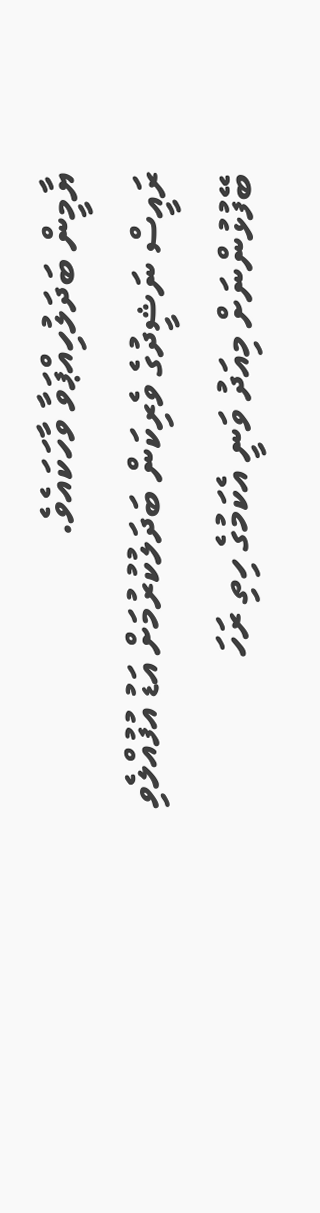ޔާމީން ބަދަލުހިއްޕަވާ ވާހަކައެވެ.
ރައީސް ނަޝީދުގެ ވެރިކަން ބަދަލުކުރުމަށް އަޑު އުފުއްލެވި ބޭފުޅުންނަށް މިއަދު ވަނީ އެކަމުގެ ހިތި ރަހަ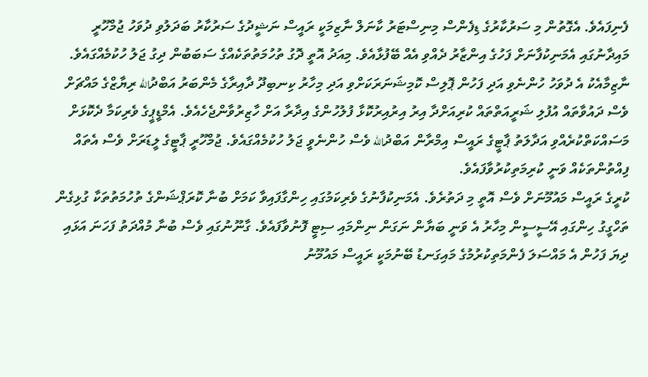ފެނިފައެވެ. އެގޮތުން މި ސަރުކާރުގެ ޑިފެންސް މިނިސްޓަރު ކާނަލް ނާޒިމަކީ ރައީސް ނަޝީދުގެ ސަރުކާރު ބަދަލުވި ދުވަހު ޖުމްހޫރީ މައިދާނުގައި އެމަނިކުފާނަށް ފަހުގެ އިންޒާރު ދެއްވި އެއް ބޭފުޅާއެވެ. މިއަދު އޮތީ ދޮގު ތުހުމަތުތަކެއްގެ ސަބަބުން ދިގު ޖަލު ހުކުމެއްގައެވެ. ނާޒިމާއެކު އެ ދުވަހު ހުންނެވި އަދި ފަހުން ޕޮލިސް ކޮމިޝަނަރަކަށްވި އަދި މިހާރު ކިނބިދޫ ދާއިރާގެ މެންބަރު އަބްދުالله ރިޔާޒްގެ މައްޗަށް ވެސް ދައުވާތައް އުފުލި ޝަރީއަތްތައް ކުރިއަށްދާ އިރު އިރުއިރުކޮޅާ ފުލުހުންގެ އިދާރާ އަށް ހާޒިރުވާންޖެހެއެވެ. އެމްޑީޕީގެ ވެރިކަމާ ދެކޮޅަށް މަސައްކަތްކުރެއްވި އަދާލަތު ޕާޓީގެ ރައީސް އިމްރާން އަބްދުالله ވެސް ހުންނެވީ ޖަލު ހުކުމެއްގައެވެ. ޖުމްހޫރީ ޕާޓީގެ ލީޑަރަށް ވެސް އެތައް ފިއްތުންތަކެއް ވަނީ ކުރިމަތިކުރުވާފައެވެ.
ކުރީގެ ރައީސް މައުމޫނަށް ވެސް އޮތީ މި ދަތުރެވެ. އެމަނިކުފާނުގެ ވެރިކަމުގައި ހިންގާފައިވާ ކަމަށް ބުނާ ކޮރަޕްޝަންގެ ތުހުމަތުތަކާ ގުޅިގެން ތަހްގީގު ހިންގައި އޭސީސީން މިހާރު އެ ވަނީ ބަޔާން ނަގަން ނިންމައި ސިޓީ ފޮނުވާފައެވެ. ގާނޫނުގައި ވެސް ބުނާ މުއްދަތު ފަހަނަ އަޅައި ދިޔަ ފަހުން އެ މައްސަލަ ފެންމަތިކުރުމުގެ މައިގަނޑު ބޭނުމަކީ ރައީސް މައުމޫނު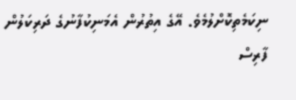ނިކަމެތިކޮށްލުމެވެ. އޭގެ އިތުރުން އެމަނިކުފާނުގެ ދަރިކަލުން ފާރިސް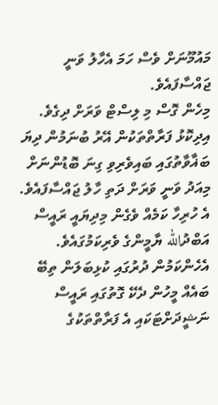މައުމޫނަށް ވެސް ހަމަ އެހާލު ވަނީ ޖައްސާފައެވެ.
މިހެން ގޮސް މި ލިސްޓް ވަރަށް ދިގެވެ. އިދިކޮޅު ފަރާތްތަކުން އޭރު ބުނަމުން ދިޔަ ބަޣާވާތުގައި ބައިވެރިވި ގިނަ ބޮޑުންނަށް މިއަދު ވަނީ ވަރަށް ދަތި ހާލު ޖައްސާފައެވެ. އެ ހުރިހާ ކަމެއް ވެގެން މިދިޔައީ ރައީސް އަބްދުالله ޔާމީންގެ ވެރިކަމުގައެވެ. އެހެންކަމުން ދުރުގައި ކުޅިބަލަން ތިބޭ ބައެއް މީހުން ދެކޭ ގޮތުގައި ރައީސް ނަޝީދަށްޓަކައި އެ ފަރާތްތަކުގެ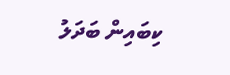ކިބައިން ބަދަލު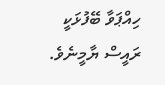ހިއްޕަވާ ބޭފުޅަކީ ރައީސް ޔާމީނެވެ.